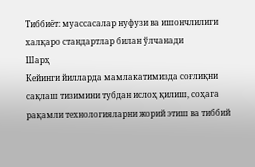Тиббиёт: муассасалар нуфузи ва ишончлилиги халқаро стандартлар билан ўлчанади
Шарҳ
Кейинги йилларда мамлакатимизда соғлиқни сақлаш тизимини тубдан ислоҳ қилиш, соҳага рақамли технологияларни жорий этиш ва тиббий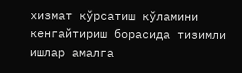хизмат кўрсатиш кўламини кенгайтириш борасида тизимли ишлар амалга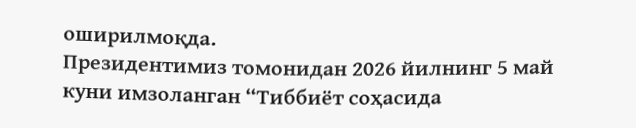оширилмоқда.
Президентимиз томонидан 2026 йилнинг 5 май куни имзоланган “Тиббиёт соҳасида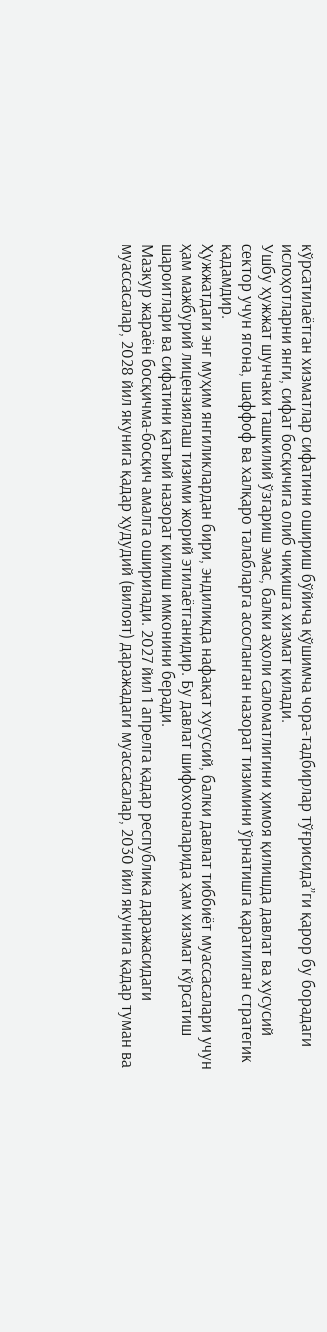кўрсатилаётган хизматлар сифатини ошириш бўйича қўшимча чора-тадбирлар тўғрисида”ги қарор бу борадаги ислоҳотларни янги, сифат босқичига олиб чиқишга хизмат қилади.
Ушбу ҳужжат шунчаки ташкилий ўзгариш эмас, балки аҳоли саломатлигини ҳимоя қилишда давлат ва хусусий сектор учун ягона, шаффоф ва халқаро талабларга асосланган назорат тизимини ўрнатишга қаратилган стратегик қадамдир.
Ҳужжатдаги энг муҳим янгиликлардан бири, эндиликда нафақат хусусий, балки давлат тиббиёт муассасалари учун ҳам мажбурий лицензиялаш тизими жорий этилаётганидир. Бу давлат шифохоналарида ҳам хизмат кўрсатиш шароитлари ва сифатини қатъий назорат қилиш имконини беради.
Мазкур жараён босқичма-босқич амалга оширилади. 2027 йил 1 апрелга қадар республика даражасидаги муассасалар, 2028 йил якунига қадар ҳудудий (вилоят) даражадаги муассасалар, 2030 йил якунига қадар туман ва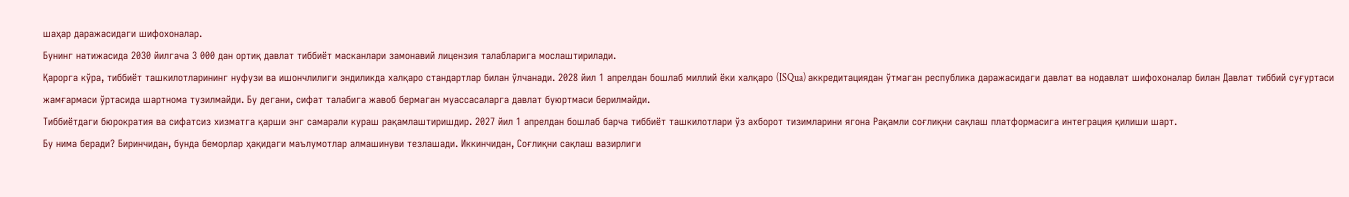шаҳар даражасидаги шифохоналар.
Бунинг натижасида 2030 йилгача 3 000 дан ортиқ давлат тиббиёт масканлари замонавий лицензия талабларига мослаштирилади.
Қарорга кўра, тиббиёт ташкилотларининг нуфузи ва ишончлилиги эндиликда халқаро стандартлар билан ўлчанади. 2028 йил 1 апрелдан бошлаб миллий ёки халқаро (ISQua) аккредитациядан ўтмаган республика даражасидаги давлат ва нодавлат шифохоналар билан Давлат тиббий суғуртаси жамғармаси ўртасида шартнома тузилмайди. Бу дегани, сифат талабига жавоб бермаган муассасаларга давлат буюртмаси берилмайди.
Тиббиётдаги бюрократия ва сифатсиз хизматга қарши энг самарали кураш рақамлаштиришдир. 2027 йил 1 апрелдан бошлаб барча тиббиёт ташкилотлари ўз ахборот тизимларини ягона Рақамли соғлиқни сақлаш платформасига интеграция қилиши шарт.
Бу нима беради? Биринчидан, бунда беморлар ҳақидаги маълумотлар алмашинуви тезлашади. Иккинчидан, Соғлиқни сақлаш вазирлиги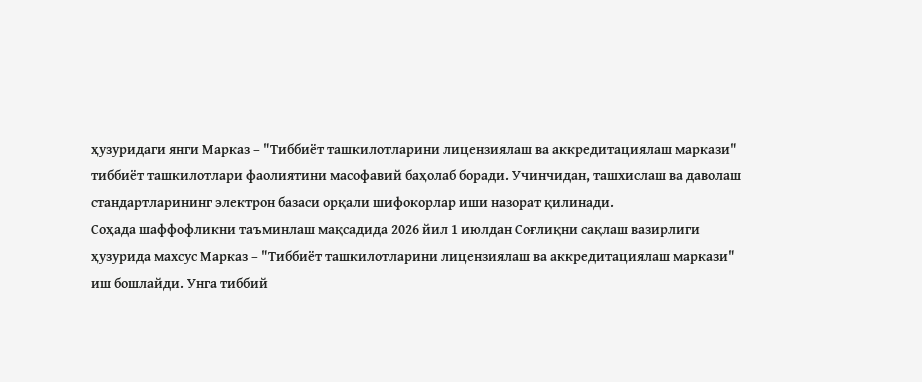ҳузуридаги янги Марказ – "Тиббиёт ташкилотларини лицензиялаш ва аккредитациялаш маркази" тиббиёт ташкилотлари фаолиятини масофавий баҳолаб боради. Учинчидан, ташхислаш ва даволаш стандартларининг электрон базаси орқали шифокорлар иши назорат қилинади.
Соҳада шаффофликни таъминлаш мақсадида 2026 йил 1 июлдан Соғлиқни сақлаш вазирлиги ҳузурида махсус Марказ – "Тиббиёт ташкилотларини лицензиялаш ва аккредитациялаш маркази" иш бошлайди. Унга тиббий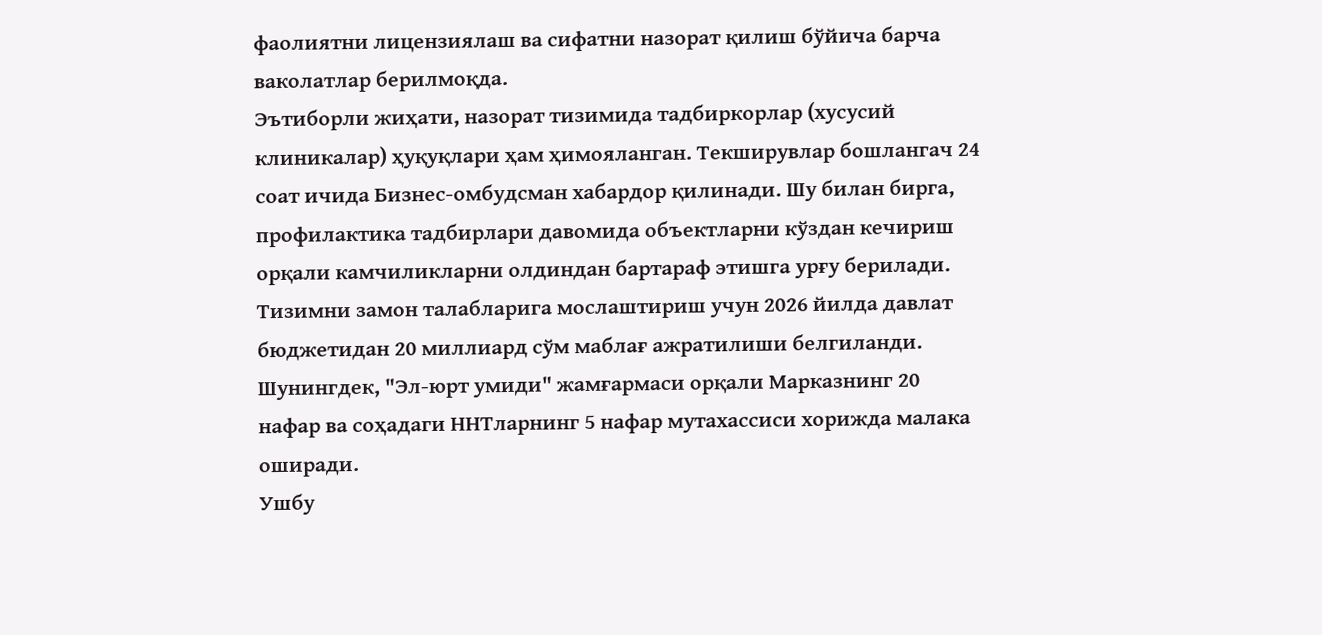фаолиятни лицензиялаш ва сифатни назорат қилиш бўйича барча ваколатлар берилмоқда.
Эътиборли жиҳати, назорат тизимида тадбиркорлар (хусусий клиникалар) ҳуқуқлари ҳам ҳимояланган. Текширувлар бошлангач 24 соат ичида Бизнес-омбудсман хабардор қилинади. Шу билан бирга, профилактика тадбирлари давомида объектларни кўздан кечириш орқали камчиликларни олдиндан бартараф этишга урғу берилади.
Тизимни замон талабларига мослаштириш учун 2026 йилда давлат бюджетидан 20 миллиард сўм маблағ ажратилиши белгиланди.
Шунингдек, "Эл-юрт умиди" жамғармаси орқали Марказнинг 20 нафар ва соҳадаги ННТларнинг 5 нафар мутахассиси хорижда малака оширади.
Ушбу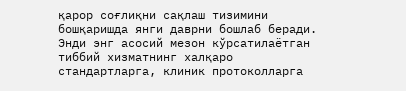қарор соғлиқни сақлаш тизимини бошқаришда янги даврни бошлаб беради. Энди энг асосий мезон кўрсатилаётган тиббий хизматнинг халқаро стандартларга, клиник протоколларга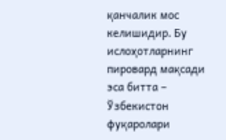қанчалик мос келишидир. Бу ислоҳотларнинг пировард мақсади эса битта – Ўзбекистон фуқаролари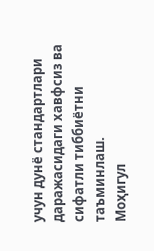учун дунё стандартлари даражасидаги хавфсиз ва сифатли тиббиётни таъминлаш.
Моҳигул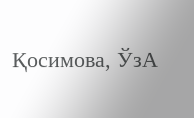Қосимова, ЎзА